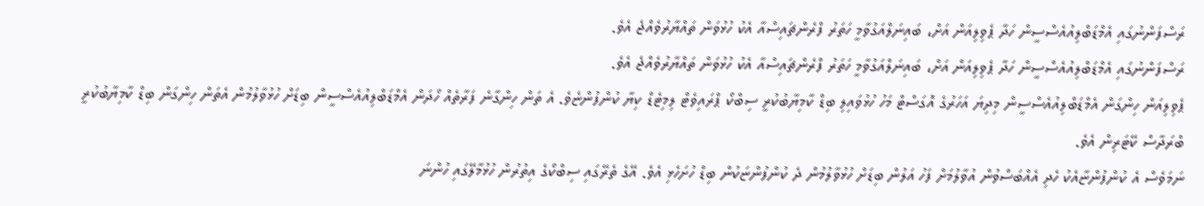ރަސްފަންނުގައި އެމްޑަބްލިއުއެސްސީން ހަދާ ޕެވިލިއަން އަށް، ބައިނަލްއަގުވާމީ ހަތަރު ފްރެންޗައިސްއާ އެކު ހުޅުވަން ތައްޔާރުވެއްޖެ އެވެ.
ރަސްފަންނުގައި އެމްޑަބްލިއުއެސްސީން ހަދާ ޕެވިލިއަން އަށް، ބައިނަލްއަގުވާމީ ހަތަރު ފްރެންޗައިސްއާ އެކު ހުޅުވަން ތައްޔާރުވެއްޖެ އެވެ.
ޕެވިލިއަން ހިންގަން އެމްޑަބްލިއުއެސްސީން މިދިޔަ އަހަރުގެ އޮގަސްޓް މަހު ހުޅުވައިލި ބިޑް ކާމިޔާބުކުރީ ސިބްކޯ ޕްރައިވެޓް ލިމިޓެޑް ކިޔާ ކުންފުންޏެވެ. އެ ތަން ހިންގާނެ ފަރާތެއް ހޯދަން އެމްޑަބްލިއުއެސްސީން ބިޑަށް ހުޅުވާލުމުން އެތަން ހިންގަން ބިޑް ކާމިޔާބުކުރީ ބްރަދާސް ކޭޓަރިން އެވެ.
ނަމަވެސް އެ ކުންފުންޏާއެކު ހެދި އެއްބަސްވުން އުވާލުމަށް ފަހު އަލުން ބިޑަށް ހުޅުވާލުމުން ދެ ކުންފުންޏަކުން ބިޑް ހުށަހެޅި އެވެ. އޭގެ ތެރޭގައި ސިބްކޯގެ އިތުރުން ހުޅުމާލޭގައި ހުންނަ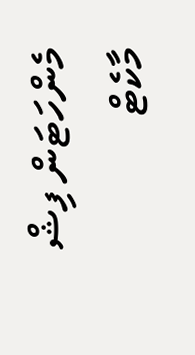މެންހަޓަން ފިޝް މާކެޓް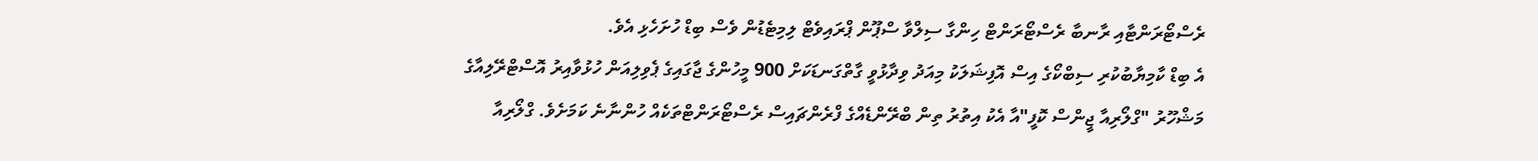ރެސްޓޯރަންޓާއި ރާނބާ ރެސްޓޯރަންޓް ހިންގާ ސިލްވާ ސްޕޫން ޕްރައިވެޓް ލިމިޓެޑުން ވެސް ބިޑް ހުށަހެޅި އެވެ.
އެ ބިޑް ކާމިޔާބުކުރި ސިބްކޯގެ އިސް އޮފިޝަލަކު މިއަދު ވިދާޅުވީ ގާތްގަނޑަކަށް 900 މީހުންގެ ޖާގައިގެ ޕެވިލިއަން ހުޅުވާއިރު އޮސްޓްރޭލިއާގެ މަޝްހޫރު "ގްލޯރިއާ ޖީންސް ކޮފީ"އާ އެކު އިތުރު ތިން ބްރޭންޑެއްގެ ފްރެންޗައިސް ރެސްޓޯރަންޓްތަކެއް ހުންނާނެ ކަމަށެވެ. ގްލޯރިއާ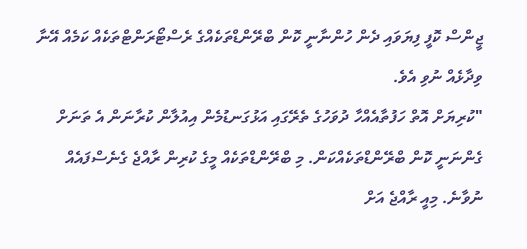ޖީންސް ކޮފީ ފިޔަވައި ދެން ހުންނާނީ ކޮން ބްރޭންޑްތަކެއްގެ ރެސްޓޯރަންޓްތަކެއް ކަމެއް އޭނާ ވިދާޅެއް ނުވި އެވެ.
"ކުރިޔަށް އޮތް ހަފުތާއެއްހާ ދުވަހުގެ ތެރޭގައި އަޅުގަނޑުމެން އިއުލާން ކުރާނަން އެ ތަނަށް ގެންނަނީ ކޮން ބްރޭންޑްތަކެއްކަން. މި ބްރޭންޑްތަކެއް މީގެ ކުރިން ރާއްޖެ ގެނެސްފައެއް ނުވާނެ. މިއީ ރާއްޖެ އަށް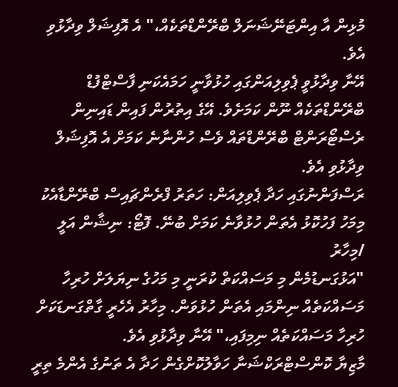މުޅިން އާ އިންޓަނޭޝަނަލް ބްރޭންޑްތަކެއް،" އެ އޮފިޝަލް ވިދާޅުވި އެވެ.
އޭނާ ވިދާޅުވީ ޕެވިލިއަންގައި ހުޅުވާނީ ހަމައެކަނި ފާސްޓްފުޑް ބްރޭންޑްތަކެއް ނޫން ކަމަށެވެ. އޭގެ އިތުރުން ފައިން ޑައިނިން ރެސްޓޯރަންޓް ބްރޭންޑްތައް ވެސް ހުންނާނެ ކަމަށް އެ އޮފިޝަލް ވިދާޅުވި އެވެ.
ރަސްފަންނުގައި ހަދާ ޕެވިލިއަން: ހަތަރު ފްރެންޗައިސް ބްރޭންޑާއެކު މިމަހު ފަހުކޮޅު އެތަން ހުޅުވާނެ ކަމަށް ބުނޭ. ފޮޓޯ: ނިޝާން އަލީ /މިހާރު
"އަޅުގަނޑުމެން މި މަސައްކަތް ކުރަނީ މި މަހުގެ ނިޔަލަށް ހުރިހާ މަސައްކަތެއް ނިންމައި އެތަން ހުޅުވަން. މިހާރު އެހެރީ ގާތްގަނޑަކަށް ހުރިހާ މަސައްކަތެއް ނިމިފައި،" އޭނާ ވިދާޅުވި އެވެ.
މާޒިޔާ ކޮންސްޓްރަކްޝަނާ ހަވާލުކޮށްގެން ހަދާ އެ ތަނުގެ އެންމެ ތިރީ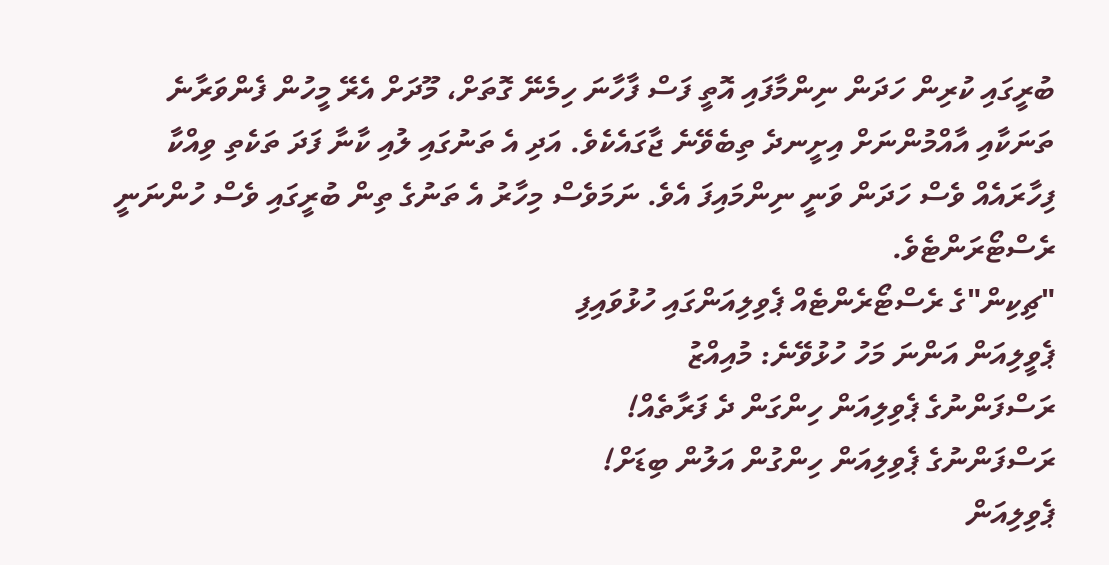ބުރީގައި ކުރިން ހަދަން ނިންމާފައި އޮތީ ފަސް ފާހާނަ ހިމެނޭ ގޮތަށް، މޫދަށް އެރޭ މީހުން ފެންވަރާނެ ތަނަކާއި އާއްމުންނަށް އިށީނދެ ތިބެވޭނެ ޖާގައެކެވެ. އަދި އެ ތަނުގައި ލުއި ކާނާ ފަދަ ތަކެތި ވިއްކާ ފިހާރައެއް ވެސް ހަދަން ވަނީ ނިންމައިފަ އެވެ. ނަމަވެސް މިހާރު އެ ތަނުގެ ތިން ބުރީގައި ވެސް ހުންނަނީ ރެސްޓޯރަންޓެވެ.
"ޗިކިން"ގެ ރެސްޓޯރެންޓެއް ޕެވިލިއަންގައި ހުޅުވައިފި
ޕެވީލިއަން އަންނަ މަހު ހުޅުވޭނެ: މުއިއްޒު
ރަސްފަންނުގެ ޕެވިލިއަން ހިންގަން ދެ ފަރާތެއް!
ރަސްފަންނުގެ ޕެވިލިއަން ހިންގުން އަލުން ބިޑަށް!
ޕެވިލިއަން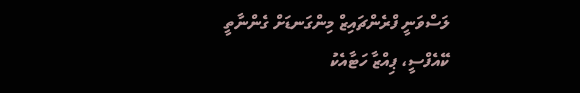ލަސްވަނީ ފްރެންޗައިޒް މިންގަނޑަށް ގެންނާތީ
ކޭއެފްސީ، ޕިއްޒާ ހަޓާއެކު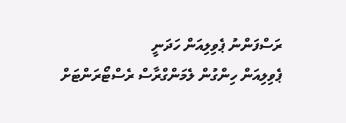ރަސްފަންނު ޕެވިލިއަން ހަދަނީ
ޕެވިލިއަން ހިންގުން ލެމަންގްރާސް ރެސްޓޯރަންޓަށް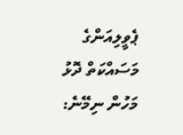ޕެވީލިއަންގެ މަސައްކަތް ދޮޅު މަހުން ނިމޭނެ: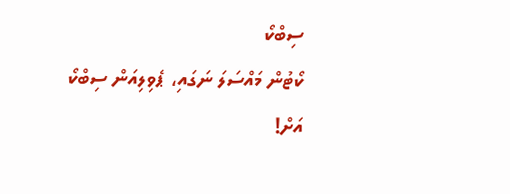ސިބްކޯ
ކޯޓުން މައްސަލަ ނަގައި، ޕެވިލިއަން ސިބްކޯ އަށް!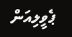ޕެވީލިއަން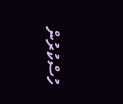ހުސްކުރުން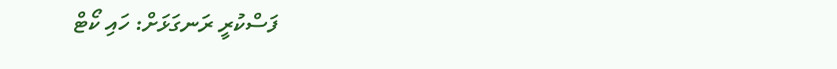ފަސްކުރީ ރަނގަޅަށް: ހައި ކޯޓް